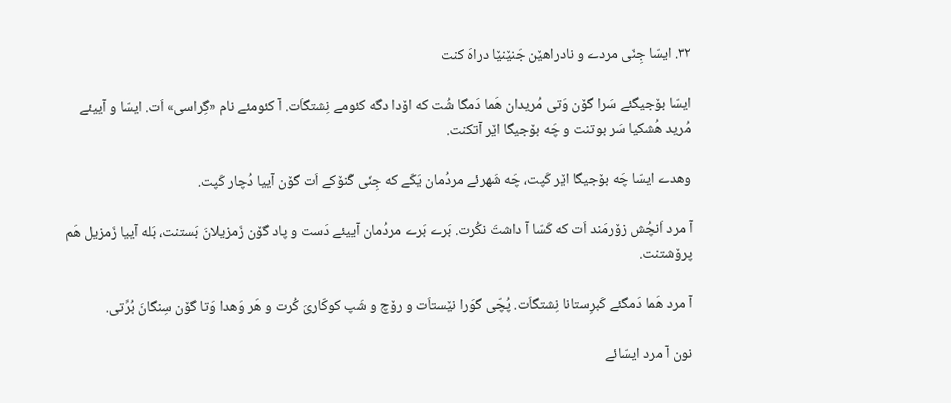۳۲. ایسّا جِنّی مردے و نادراهێن جَنێنێا دراهَ کنت

ایسّا بۆجیگئے سَرا گۆن وَتی مُریدان هَما دَمگا شُت که اۆدا دگه کئومے نِشتگاَت. آ کئومئے نام «گِراسی» اَت. ایسّا و آییئے مُرید هُشکیا سَر بوتنت و چَه بۆجیگا اێر آتکنت.

وهدے ایسّا چَه بۆجیگا اێر کَپت، چَه شَهرئے مردُمان یَکّے که جِنّی گَنۆکے اَت گۆن آییا دُچار کَپت.

آ مرد اَنچُش زۆرمَند اَت که کَسّا آ داشتَ نکُرت. بَرے بَرے مردُمان آییئے دَست و پاد گۆن زَمزیلانَ بَستنت، بَله آییا زَمزیل هَم پرۆشتنت.

آ مرد هَما دَمگئے کَبرِستانا نِشتگاَت. پُچّی گوَرا نێستاَت و رۆچ و شَپ کوکّاریَ کُرت و هَر وَهدا وَتا گۆن سِنگانَ بُرِّتی.

نون آ مرد ایسّائے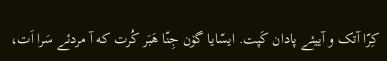کِرّا آتک و آییئے پادان کَپت. ایسّایا گۆن جِنّا هَبَر کُرت که آ مردئے سَرا اَت،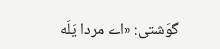گوَشتی: «اے مردا یَلَه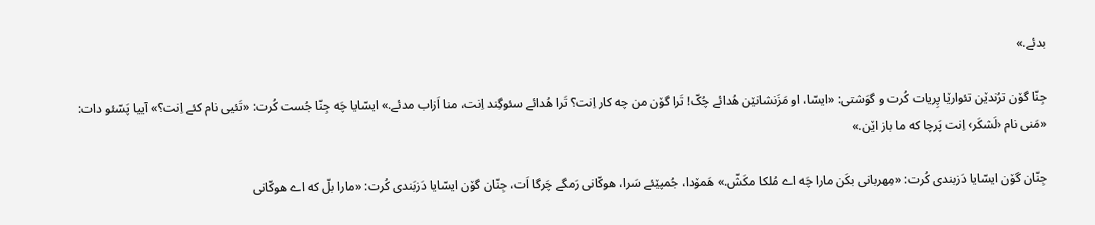بدئے.»

جِنّا گۆن ترُندێن تئوارێا پِریات کُرت و گوَشتی: «ایسّا، او مَزَنشانێن هُدائے چُکّ! تَرا گۆن من چه کار اِنت؟ تَرا هُدائے سئوگِند اِنت، منا اَزاب مدئے.» ایسّایا چَه جِنّا جُست کُرت: «تَئیی نام کئے اِنت؟» آییا پَسّئو دات: «مَنی نام ‹لَشکَر› اِنت پَرچا که ما باز اێن.»

جِنّان گۆن ایسّایا دَزبندی کُرت: «مِهربانی بکَن مارا چَه اے مُلکا مکَشّ.» هَمۆدا، جُمپێئے سَرا، هوکّانی رَمگے چَرگا اَت، جِنّان گۆن ایسّایا دَزبَندی کُرت: «مارا بلّ که اے هوکّانی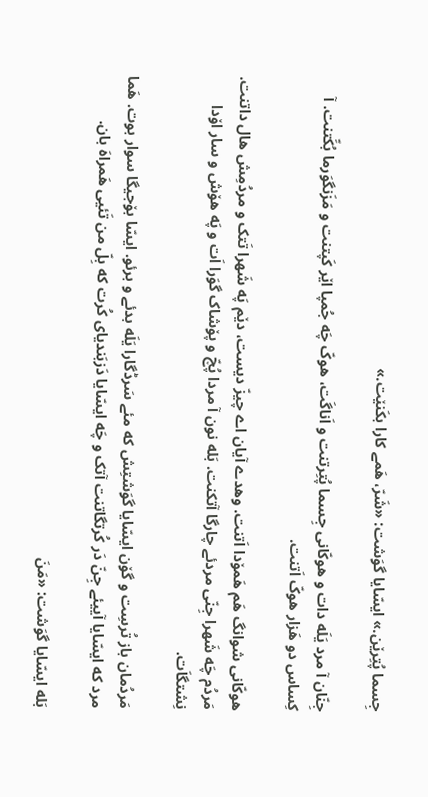جِسما پُتِرێن.» ایسّایا گوَشت: «شَرّ، هَمے کارا بکَنێت.»

جِنّان آ مرد یَلَه دات و هوکّانی جِسما پُتِرتنت و اَناگَت، هوکّ چَه جُمپا اێر کَپتنت و مَزَنگوَرما بُکِّتنت. آ کِساس دو هَزار هوکّ اَتنت.

هوکّانی شوانگ هَم هَمۆدا اَتنت. وهدے آیان اے چیزّ دیست، دێم پَه شَهرا تَتک و مردُمِش هال داتنت. مَردُم چَه شَهرا جِنّی مردئے چارگا آتکنت. بَله نون آ مردا پُچّ و پۆشاک گوَرا اَت و پَه هۆش و سار اۆدا نِشتگاَت.

مَردُمان باز تُرسِت و گۆن ایسّایا گوَشتِش که مئے سَرڈگارا یَلَه بدئے و برئو. ایسّا بۆجیگا سوار بوت. هَما مرد که ایسّایا آییئے جِنّ دَر کُرتگاتنت آتک و چَه ایسّایا دَزبَندیای کُرت که بِلّ من تَئیی هَمراهَ بان.

بَله ایسّایا گوَشت: «مَنَ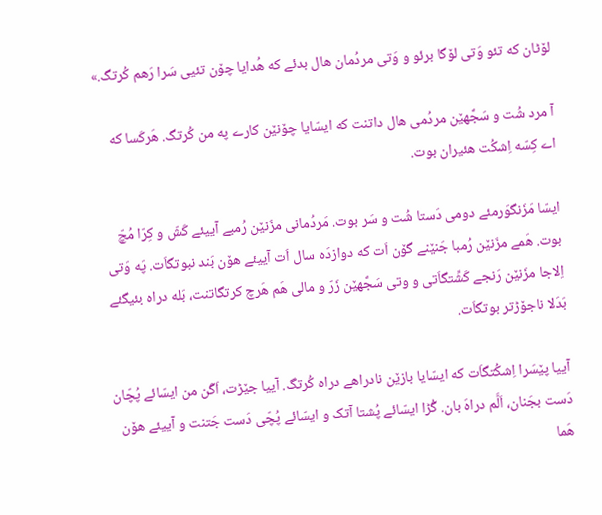لۆٹان که تئو وَتی لۆگا برئو و وَتی مردُمان هال بدئے که هُدایا چۆن تئیی سَرا رَهم کُرتگ.»

آ مرد شُت و سَجَّهێن مردُمی هال داتنت که ایسّایا چۆنێن کارے په من کُرتگ. هَرکَسا که اے کِسّه اِشکُت هئیران بوت.

ایسّا مَزَنگوَرمئے دومی دَستا شُت و سَر بوت. مَردُمانی مزَنێن رُمبے آییئے کَشّ و کِرّا مُچّ بوت. هَمے مزَنێن رُمبا جَنێنے گۆن اَت که دوازدَه سال اَت آییئے هۆن بَند نبوتگاَت. پَه وَتی اِلاجا مزَنێن رَنجے کَشِّتگاَتی و وتی سَجَّهێن زَرّ و مالی هَم هَرچ کرتگاتنت، بَله دراه بئیگئے بَدَلا ناجۆڑتر بوتگاَت.

آییا پێسَرا اِشکُتگاَت که ایسّایا بازێن نادراهے دراه کُرتگ. آییا جێڑت، اَگَن من ایسّائے پُچّان دَست بجَنان، اَلَّم دراهَ بان. گُڑا ایسّائے پُشتا آتک و ایسّائے پُچّی دَست جَتنت و آییئے هۆن هَما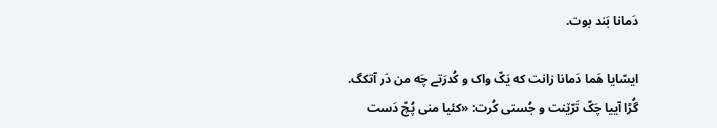دَمانا بَند بوت.

ایسّایا هَما دَمانا زانت که یَکّ واک و کُدرَتے چَه من دَر آتکگ. گُڑا آییا چَکّ تَرّێنت و جُستی کُرت: «کئیا منی پُچّ دَست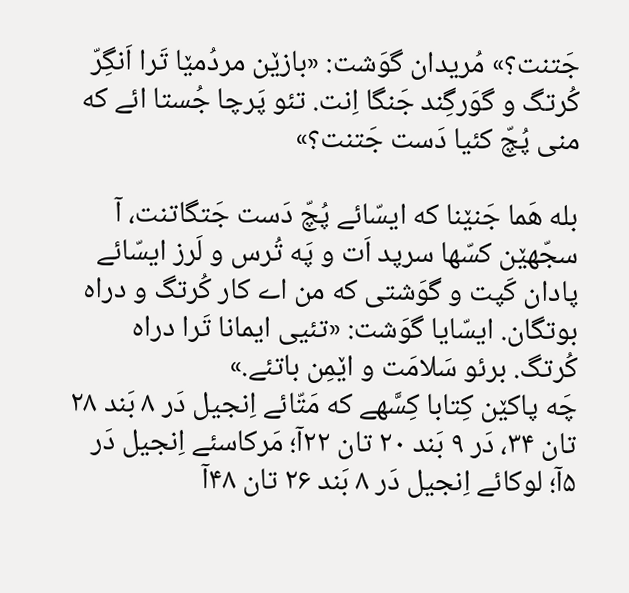جَتنت؟» مُریدان گوَشت: «بازێن مردُمێا تَرا اَنگِرّ کُرتگ و گوَرگِند جَنگا اِنت. تئو پَرچا جُستا ائے که منی پُچّ کئیا دَست جَتنت؟»

بله هَما جَنێنا که ایسّائے پُچّ دَست جَتگاتنت، آ سجّهێن کسّها سرپد اَت و پَه تُرس و لَرز ایسّائے پادان کَپت و گوَشتی که من اے کار کُرتگ و دراه بوتگان. ایسّایا گوَشت: «تئیی ایمانا تَرا دراه کُرتگ. برئو سَلامَت و اێمِن باتئے.»
چَه پاکێن کِتابا کِسَّهے که مَتّائے اِنجیل دَر ۸ بَند ۲۸ تان ۳۴، دَر ۹ بَند ۲۰ تان ۲۲آ؛ مَرکاسئے اِنجیل دَر ۵آ؛ لوکائے اِنجیل دَر ۸ بَند ۲۶ تان ۴۸آ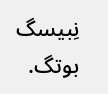نِبیسگ بوتگ.